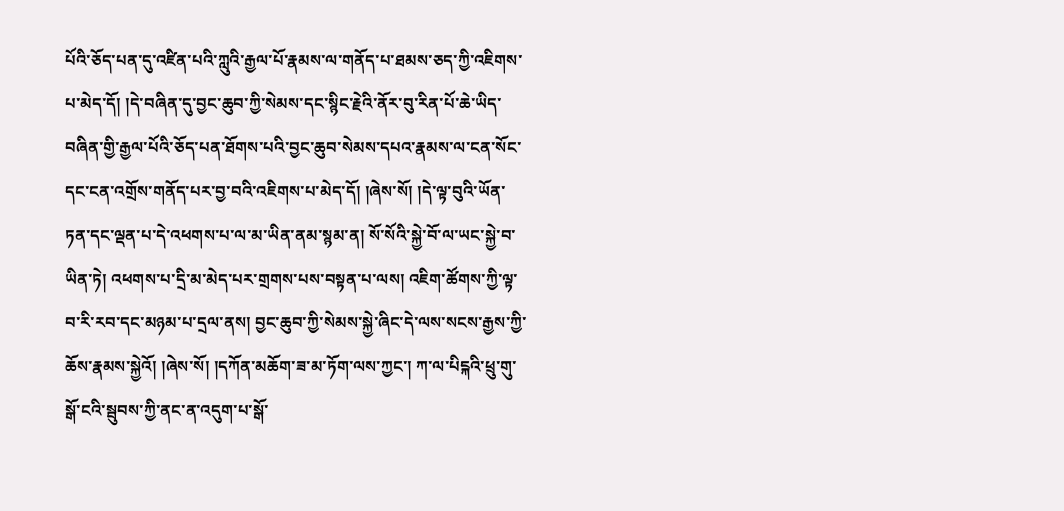པོའི་ཅོད་པན་དུ་འཛིན་པའི་ཀླུའི་རྒྱལ་པོ་རྣམས་ལ་གནོད་པ་ཐམས་ཅད་ཀྱི་འཇིགས་པ་མེད་དོ། །དེ་བཞིན་དུ་བྱང་ཆུབ་ཀྱི་སེམས་དང་སྙིང་རྗེའི་ནོར་བུ་རིན་པོ་ཆེ་ཡིད་བཞིན་གྱི་རྒྱལ་པོའི་ཅོད་པན་ཐོགས་པའི་བྱང་ཆུབ་སེམས་དཔའ་རྣམས་ལ་ངན་སོང་དང་ངན་འགྲོས་གནོད་པར་བྱ་བའི་འཇིགས་པ་མེད་དོ། །ཞེས་སོ། །དེ་ལྟ་བུའི་ཡོན་ཏན་དང་ལྡན་པ་དེ་འཕགས་པ་ལ་མ་ཡིན་ནམ་སྙམ་ན། སོ་སོའི་སྐྱེ་བོ་ལ་ཡང་སྐྱེ་བ་ཡིན་ཏེ། འཕགས་པ་དྲི་མ་མེད་པར་གྲགས་པས་བསྟན་པ་ལས། འཇིག་ཚོགས་ཀྱི་ལྟ་བ་རི་རབ་དང་མཉམ་པ་དྲལ་ནས། བྱང་ཆུབ་ཀྱི་སེམས་སྐྱེ་ཞིང་དེ་ལས་སངས་རྒྱས་ཀྱི་ཆོས་རྣམས་སྐྱེའོ། །ཞེས་སོ། །དཀོན་མཆོག་ཟ་མ་ཏོག་ལས་ཀྱང་། ཀ་ལ་པིངྐའི་ཕྲུ་གུ་སྒོ་ངའི་སྦུབས་ཀྱི་ནང་ན་འདུག་པ་སྒོ་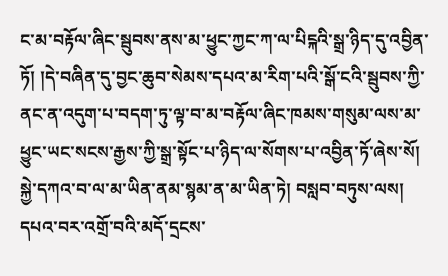ང་མ་བརྟོལ་ཞིང་སྦུབས་ནས་མ་ཕྱུང་ཀྱང་ཀ་ལ་པིངྐའི་སྒྲ་ཉིད་དུ་འབྱིན་ཏོ། །དེ་བཞིན་དུ་བྱང་ཆུབ་སེམས་དཔའ་མ་རིག་པའི་སྒོ་ངའི་སྦུབས་ཀྱི་ནང་ན་འདུག་པ་བདག་ཏུ་ལྟ་བ་མ་བརྟོལ་ཞིང་ཁམས་གསུམ་ལས་མ་ཕྱུང་ཡང་སངས་རྒྱས་ཀྱི་སྒྲ་སྟོང་པ་ཉིད་ལ་སོགས་པ་འབྱིན་ཏོ་ཞེས་སོ། སྐྱེ་དཀའ་བ་ལ་མ་ཡིན་ནམ་སྙམ་ན་མ་ཡིན་ཏེ། བསླབ་བཏུས་ལས། དཔའ་བར་འགྲོ་བའི་མདོ་དྲངས་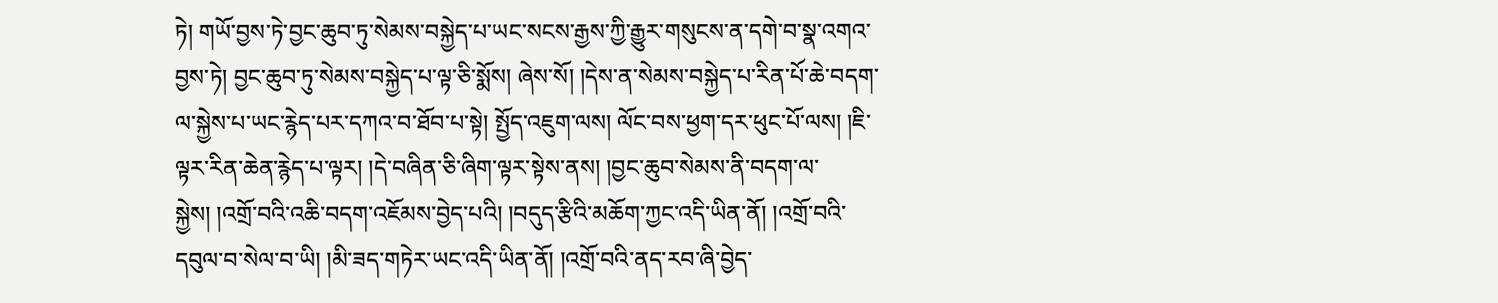ཏེ། གཡོ་བྱས་ཏེ་བྱང་ཆུབ་ཏུ་སེམས་བསྐྱེད་པ་ཡང་སངས་རྒྱས་ཀྱི་རྒྱུར་གསུངས་ན་དགེ་བ་སྣ་འགའ་བྱས་ཏེ། བྱང་ཆུབ་ཏུ་སེམས་བསྐྱེད་པ་ལྟ་ཅི་སྨོས། ཞེས་སོ། །དེས་ན་སེམས་བསྐྱེད་པ་རིན་པོ་ཆེ་བདག་ལ་སྐྱེས་པ་ཡང་རྙེད་པར་དཀའ་བ་ཐོབ་པ་སྟེ། སྤྱོད་འཇུག་ལས། ལོང་བས་ཕྱག་དར་ཕུང་པོ་ལས། །ཇི་ལྟར་རིན་ཆེན་རྙེད་པ་ལྟར། །དེ་བཞིན་ཅི་ཞིག་ལྟར་སྟེས་ནས། །བྱང་ཆུབ་སེམས་ནི་བདག་ལ་སྐྱེས། །འགྲོ་བའི་འཆི་བདག་འཇོམས་བྱེད་པའི། །བདུད་རྩིའི་མཆོག་ཀྱང་འདི་ཡིན་ནོ། །འགྲོ་བའི་དབུལ་བ་སེལ་བ་ཡི། །མི་ཟད་གཏེར་ཡང་འདི་ཡིན་ནོ། །འགྲོ་བའི་ནད་རབ་ཞི་བྱེད་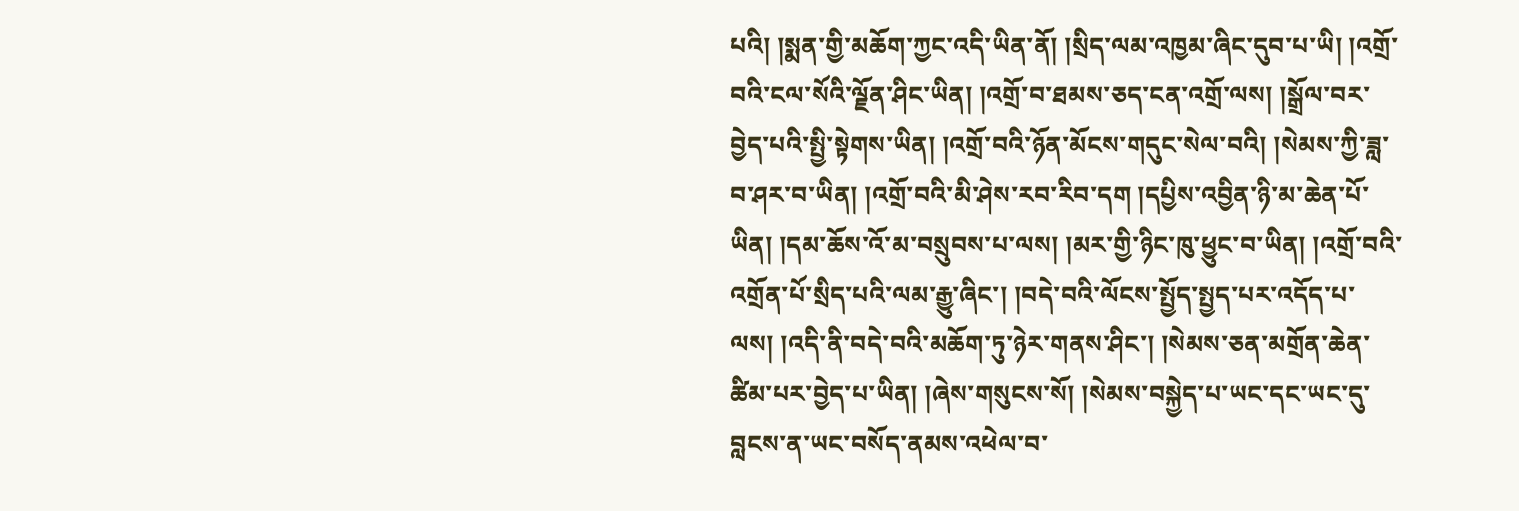པའི། །སྨན་གྱི་མཆོག་ཀྱང་འདི་ཡིན་ནོ། །སྲིད་ལམ་འཁྱམ་ཞིང་དུབ་པ་ཡི། །འགྲོ་བའི་ངལ་སོའི་ལྗོན་ཤིང་ཡིན། །འགྲོ་བ་ཐམས་ཅད་ངན་འགྲོ་ལས། །སྒྲོལ་བར་བྱེད་པའི་སྤྱི་སྟེགས་ཡིན། །འགྲོ་བའི་ཉོན་མོངས་གདུང་སེལ་བའི། །སེམས་ཀྱི་ཟླ་བ་ཤར་བ་ཡིན། །འགྲོ་བའི་མི་ཤེས་རབ་རིབ་དག །དཔྱིས་འབྱིན་ཉི་མ་ཆེན་པོ་ཡིན། །དམ་ཆོས་འོ་མ་བསྲུབས་པ་ལས། །མར་གྱི་ཉིང་ཁུ་ཕྱུང་བ་ཡིན། །འགྲོ་བའི་འགྲོན་པོ་སྲིད་པའི་ལམ་རྒྱུ་ཞིང་། །བདེ་བའི་ལོངས་སྤྱོད་སྤྱད་པར་འདོད་པ་ལས། །འདི་ནི་བདེ་བའི་མཆོག་ཏུ་ཉེར་གནས་ཤིང་། །སེམས་ཅན་མགྲོན་ཆེན་ཚིམ་པར་བྱེད་པ་ཡིན། །ཞེས་གསུངས་སོ། །སེམས་བསྐྱེད་པ་ཡང་དང་ཡང་དུ་བླངས་ན་ཡང་བསོད་ནམས་འཕེལ་བ་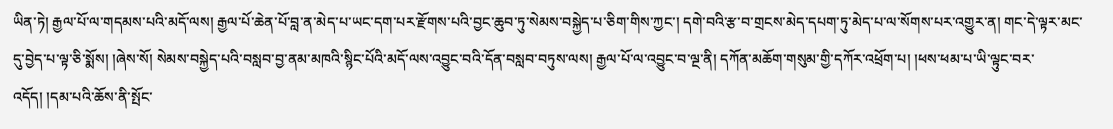ཡིན་ཏེ། རྒྱལ་པོ་ལ་གདམས་པའི་མདོ་ལས། རྒྱལ་པོ་ཆེན་པོ་བླ་ན་མེད་པ་ཡང་དག་པར་རྫོགས་པའི་བྱང་ཆུབ་ཏུ་སེམས་བསྐྱེད་པ་ཅིག་གིས་ཀྱང་། དགེ་བའི་རྩ་བ་གྲངས་མེད་དཔག་ཏུ་མེད་པ་ལ་སོགས་པར་འགྱུར་ན། གང་དེ་ལྟར་མང་དུ་བྱེད་པ་ལྟ་ཅི་སྨོས། །ཞེས་སོ། སེམས་བསྐྱེད་པའི་བསླབ་བྱ་ནམ་མཁའི་སྙིང་པོའི་མདོ་ལས་འབྱུང་བའི་དོན་བསླབ་བཏུས་ལས། རྒྱལ་པོ་ལ་འབྱུང་བ་ལྔ་ནི། དཀོན་མཆོག་གསུམ་གྱི་དཀོར་འཕྲོག་པ། །ཕས་ཕམ་པ་ཡི་ལྟུང་བར་འདོད། །དམ་པའི་ཆོས་ནི་སྤོང་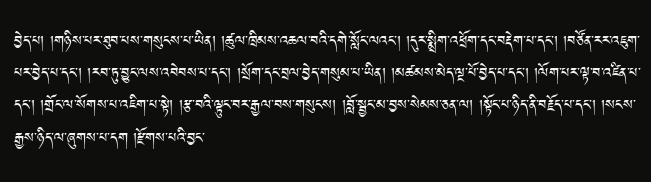བྱེད་པ། །གཉིས་པར་ཐུབ་པས་གསུངས་པ་ཡིན། །ཚུལ་ཁྲིམས་འཆལ་བའི་དགེ་སློང་ལའང་། །དུར་སྨྲིག་འཕྲོག་དང་བརྡེག་པ་དང་། །བཙོན་རར་འཇུག་པར་བྱེད་པ་དང་། །རབ་ཏུ་བྱུང་ལས་འབེབས་པ་དང་། །སྲོག་དང་བྲལ་བྱེད་གསུམ་པ་ཡིན། །མཚམས་མེད་ལྔ་པོ་བྱེད་པ་དང་། །ལོག་པར་ལྟ་བ་འཛིན་པ་དང་། །གྲོང་ལ་སོགས་པ་འཇིག་པ་སྟེ། །རྩ་བའི་ལྟུང་བར་རྒྱལ་བས་གསུངས། །བློ་སྦྱང་མ་བྱས་སེམས་ཅན་ལ། །སྟོང་པ་ཉིད་ནི་བརྗོད་པ་དང་། །སངས་རྒྱས་ཉིད་ལ་ཞུགས་པ་དག །རྫོགས་པའི་བྱང་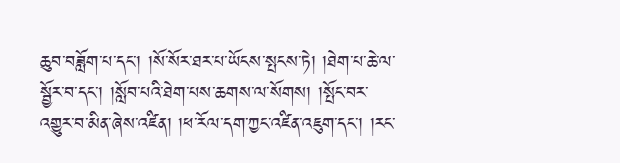ཆུབ་བཟློག་པ་དང་། །སོ་སོར་ཐར་པ་ཡོངས་སྤངས་ཏེ། །ཐེག་པ་ཆེ་ལ་སྦྱོར་བ་དང་། །སློབ་པའི་ཐེག་པས་ཆགས་ལ་སོགས། །སྤོང་བར་འགྱུར་བ་མིན་ཞེས་འཛིན། །ཕ་རོལ་དག་ཀྱང་འཛིན་འཇུག་དང་། །རང་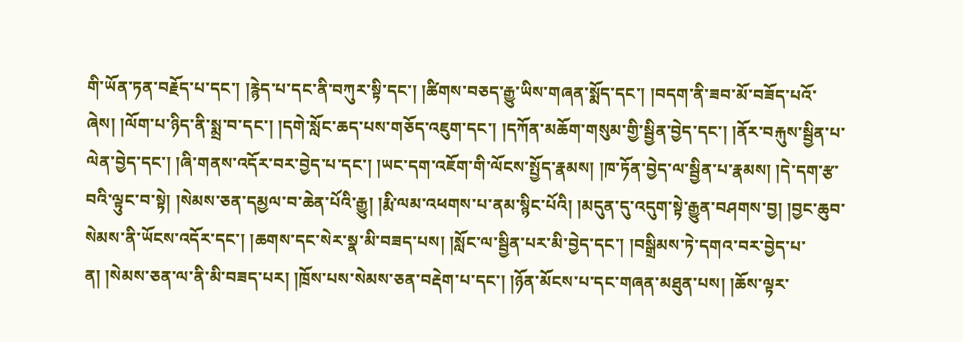གི་ཡོན་ཏན་བརྗོད་པ་དང་། །རྙེད་པ་དང་ནི་བཀུར་སྟི་དང་། །ཚིགས་བཅད་རྒྱུ་ཡིས་གཞན་སྨོད་དང་། །བདག་ནི་ཟབ་མོ་བཟོད་པའོ་ཞེས། །ལོག་པ་ཉིད་ནི་སྨྲ་བ་དང་། །དགེ་སློང་ཆད་པས་གཅོད་འཇུག་དང་། །དཀོན་མཆོག་གསུམ་གྱི་སྦྱིན་བྱེད་དང་། །ནོར་བརྐུས་སྦྱིན་པ་ལེན་བྱེད་དང་། །ཞི་གནས་འདོར་བར་བྱེད་པ་དང་། །ཡང་དག་འཇོག་གི་ལོངས་སྤྱོད་རྣམས། །ཁ་ཏོན་བྱེད་ལ་སྦྱིན་པ་རྣམས། །དེ་དག་རྩ་བའི་ལྟུང་བ་སྟེ། །སེམས་ཅན་དམྱལ་བ་ཆེན་པོའི་རྒྱུ། །རྨི་ལམ་འཕགས་པ་ནམ་སྙིང་པོའི། །མདུན་དུ་འདུག་སྟེ་རྒྱུན་བཤགས་བྱ། །བྱང་ཆུབ་སེམས་ནི་ཡོངས་འདོར་དང་། །ཆགས་དང་སེར་སྣ་མི་བཟད་པས། །སློང་ལ་སྦྱིན་པར་མི་བྱེད་དང་། །བསྒྲིམས་ཏེ་དགའ་བར་བྱེད་པ་ན། །སེམས་ཅན་ལ་ནི་མི་བཟད་པར། །ཁྲོས་པས་སེམས་ཅན་བརྡེག་པ་དང་། །ཉོན་མོངས་པ་དང་གཞན་མཐུན་པས། །ཆོས་ལྟར་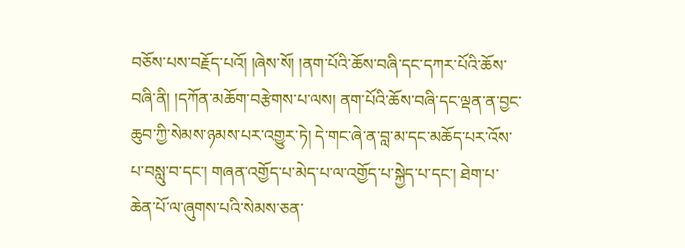བཅོས་པས་བརྗོད་པའོ། །ཞེས་སོ། །ནག་པོའི་ཆོས་བཞི་དང་དཀར་པོའི་ཆོས་བཞི་ནི། །དཀོན་མཆོག་བརྩེགས་པ་ལས། ནག་པོའི་ཆོས་བཞི་དང་ལྡན་ན་བྱང་ཆུབ་ཀྱི་སེམས་ཉམས་པར་འགྱུར་ཏེ། དེ་གང་ཞེ་ན་བླ་མ་དང་མཆོད་པར་འོས་པ་བསླུ་བ་དང་། གཞན་འགྱོད་པ་མེད་པ་ལ་འགྱོད་པ་སྐྱེད་པ་དང་། ཐེག་པ་ཆེན་པོ་ལ་ཞུགས་པའི་སེམས་ཅན་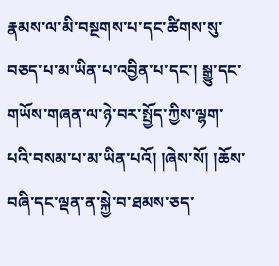རྣམས་ལ་མི་བསྔགས་པ་དང་ཚིགས་སུ་བཅད་པ་མ་ཡིན་པ་འབྱིན་པ་དང་། སྒྱུ་དང་གཡོས་གཞན་ལ་ཉེ་བར་སྤྱོད་ཀྱིས་ལྷག་པའི་བསམ་པ་མ་ཡིན་པའོ། །ཞེས་སོ། །ཆོས་བཞི་དང་ལྡན་ན་སྐྱེ་བ་ཐམས་ཅད་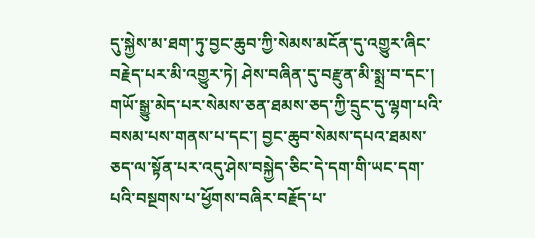དུ་སྐྱེས་མ་ཐག་ཏུ་བྱང་ཆུབ་ཀྱི་སེམས་མངོན་དུ་འགྱུར་ཞིང་བརྗེད་པར་མི་འགྱུར་ཏེ། ཤེས་བཞིན་དུ་བརྫུན་མི་སྨྲ་བ་དང་། གཡོ་སྒྱུ་མེད་པར་སེམས་ཅན་ཐམས་ཅད་ཀྱི་དྲུང་དུ་ལྷག་པའི་བསམ་པས་གནས་པ་དང་། བྱང་ཆུབ་སེམས་དཔའ་ཐམས་ཅད་ལ་སྟོན་པར་འདུ་ཤེས་བསྐྱེད་ཅིང་དེ་དག་གི་ཡང་དག་པའི་བསྔགས་པ་ཕྱོགས་བཞིར་བརྗོད་པ་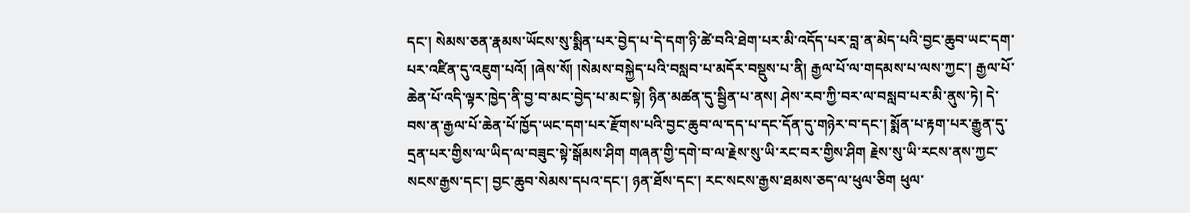དང་། སེམས་ཅན་རྣམས་ཡོངས་སུ་སྨིན་པར་བྱེད་པ་དེ་དག་ཉི་ཚེ་བའི་ཐེག་པར་མི་འདོད་པར་བླ་ན་མེད་པའི་བྱང་ཆུབ་ཡང་དག་པར་འཛིན་དུ་འཇུག་པའོ། །ཞེས་སོ། །སེམས་བསྐྱེད་པའི་བསླབ་པ་མདོར་བསྡུས་པ་ནི། རྒྱལ་པོ་ལ་གདམས་པ་ལས་ཀྱང་། རྒྱལ་པོ་ཆེན་པོ་འདི་ལྟར་ཁྱེད་ནི་བྱ་བ་མང་བྱེད་པ་མང་སྟེ། ཉིན་མཚན་དུ་སྦྱིན་པ་ནས། ཤེས་རབ་ཀྱི་བར་ལ་བསླབ་པར་མི་ནུས་ཏེ། དེ་བས་ན་རྒྱལ་པོ་ཆེན་པོ་ཁྱོད་ཡང་དག་པར་རྫོགས་པའི་བྱང་ཆུབ་ལ་དད་པ་དང་དོན་དུ་གཉེར་བ་དང་། སྨོན་པ་རྟག་པར་རྒྱུན་དུ་དྲན་པར་གྱིས་ལ་ཡིད་ལ་བཟུང་སྟེ་སྒོམས་ཤིག གཞན་གྱི་དགེ་བ་ལ་རྗེས་སུ་ཡི་རང་བར་གྱིས་ཤིག རྗེས་སུ་ཡི་རངས་ནས་ཀྱང་སངས་རྒྱས་དང་། བྱང་ཆུབ་སེམས་དཔའ་དང་། ཉན་ཐོས་དང་། རང་སངས་རྒྱས་ཐམས་ཅད་ལ་ཕུལ་ཅིག ཕུལ་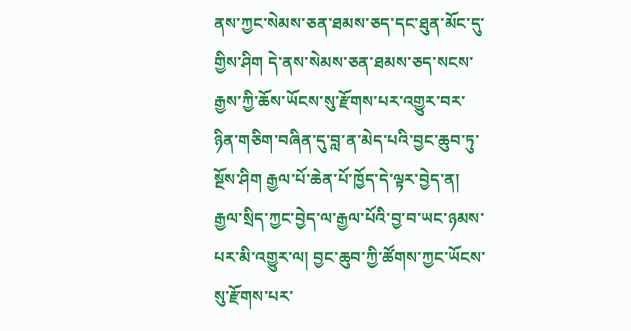ནས་ཀྱང་སེམས་ཅན་ཐམས་ཅད་དང་ཐུན་མོང་དུ་གྱིས་ཤིག དེ་ནས་སེམས་ཅན་ཐམས་ཅད་སངས་རྒྱས་ཀྱི་ཆོས་ཡོངས་སུ་རྫོགས་པར་འགྱུར་བར་ཉིན་གཅིག་བཞིན་དུ་བླ་ན་མེད་པའི་བྱང་ཆུབ་ཏུ་སྔོས་ཤིག རྒྱལ་པོ་ཆེན་པོ་ཁྱོད་དེ་ལྟར་བྱེད་ན། རྒྱལ་སྲིད་ཀྱང་བྱེད་ལ་རྒྱལ་པོའི་བྱ་བ་ཡང་ཉམས་པར་མི་འགྱུར་ལ། བྱང་ཆུབ་ཀྱི་ཚོགས་ཀྱང་ཡོངས་སུ་རྫོགས་པར་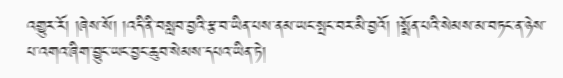འགྱུར་རོ། །ཞེས་སོ། །འདི་ནི་བསླབ་བྱའི་རྩ་བ་ཡིན་པས་ནམ་ཡང་སྤང་བར་མི་བྱའོ། །སྨོན་པའི་སེམས་མ་བཏང་ན་ཉེས་པ་འགའ་ཞིག་བྱུང་ཡང་བྱང་ཆུབ་སེམས་དཔའ་ཡིན་ཏེ།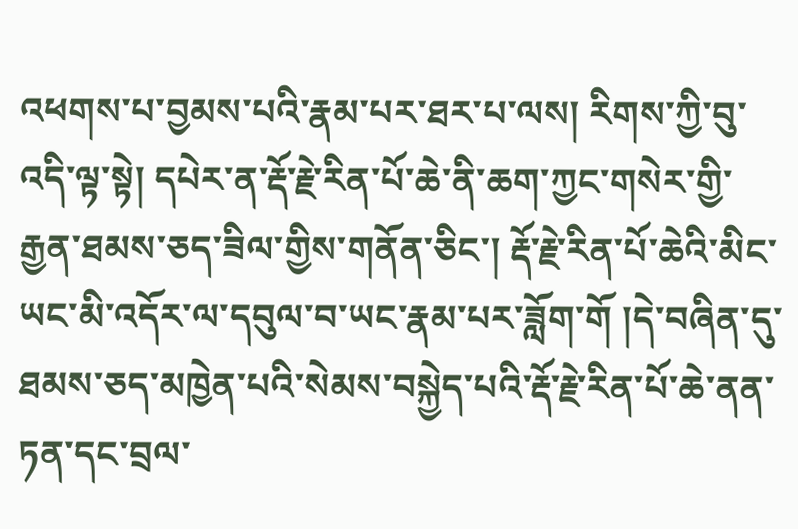འཕགས་པ་བྱམས་པའི་རྣམ་པར་ཐར་པ་ལས། རིགས་ཀྱི་བུ་འདི་ལྟ་སྟེ། དཔེར་ན་རྡོ་རྗེ་རིན་པོ་ཆེ་ནི་ཆག་ཀྱང་གསེར་གྱི་རྒྱན་ཐམས་ཅད་ཟིལ་གྱིས་གནོན་ཅིང་། རྡོ་རྗེ་རིན་པོ་ཆེའི་མིང་ཡང་མི་འདོར་ལ་དབུལ་བ་ཡང་རྣམ་པར་ཟློག་གོ །དེ་བཞིན་དུ་ཐམས་ཅད་མཁྱེན་པའི་སེམས་བསྐྱེད་པའི་རྡོ་རྗེ་རིན་པོ་ཆེ་ནན་ཏན་དང་བྲལ་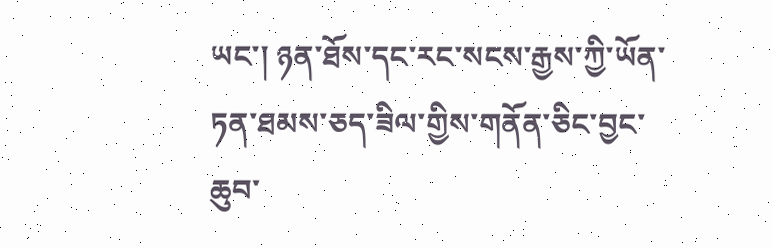ཡང་། ཉན་ཐོས་དང་རང་སངས་རྒྱས་ཀྱི་ཡོན་ཏན་ཐམས་ཅད་ཟིལ་གྱིས་གནོན་ཅིང་བྱང་ཆུབ་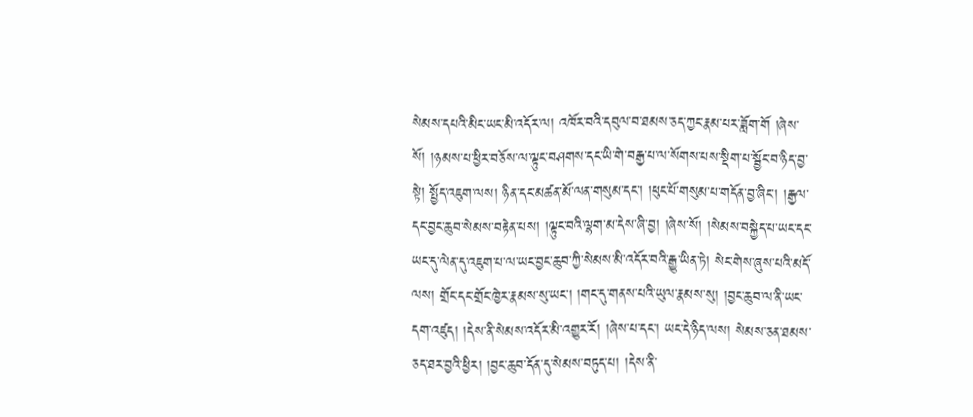སེམས་དཔའི་མིང་ཡང་མི་འདོར་ལ། འཁོར་བའི་དབུལ་བ་ཐམས་ཅད་ཀྱང་རྣམ་པར་ཟློག་གོ །ཞེས་སོ། །ཉམས་པ་ཕྱིར་བཅོས་ལ་ལྟུང་བཤགས་དང་ཡི་གེ་བརྒྱ་པ་ལ་སོགས་པས་སྡིག་པ་སྦྱོང་བ་ཉིད་བྱ་སྟེ། སྤྱོད་འཇུག་ལས། ཉིན་དང་མཚན་མོ་ལན་གསུམ་དང་། །ཕུང་པོ་གསུམ་པ་གདོན་བྱ་ཞིང་། །རྒྱལ་དང་བྱང་ཆུབ་སེམས་བརྟེན་པས། །ལྟུང་བའི་ལྷག་མ་དེས་ཞི་བྱ། །ཞེས་སོ། །སེམས་བསྐྱེད་པ་ཡང་དང་ཡང་དུ་ལེན་དུ་འཇུག་པ་ལ་ཡང་བྱང་ཆུབ་ཀྱི་སེམས་མི་འདོར་བའི་རྒྱུ་ཡིན་ཏེ། སེང་གེས་ཞུས་པའི་མདོ་ལས། གྲོང་དང་གྲོང་ཁྱེར་རྣམས་སུ་ཡང་། །གང་དུ་གནས་པའི་ཡུལ་རྣམས་སུ། །བྱང་ཆུབ་ལ་ནི་ཡང་དག་འཛུད། །དེས་ནི་སེམས་འདོར་མི་འགྱུར་རོ། །ཞེས་པ་དང་། ཡང་དེ་ཉིད་ལས། སེམས་ཅན་ཐམས་ཅད་ཐར་བྱའི་ཕྱིར། །བྱང་ཆུབ་དོན་དུ་སེམས་བཏུད་པ། །དེས་ནི་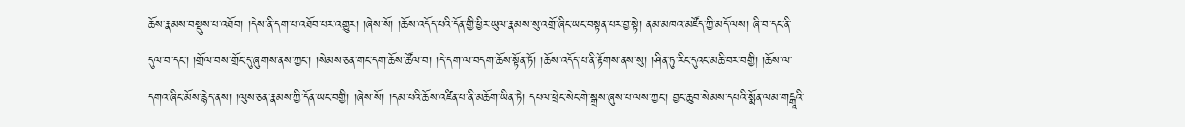ཆོས་རྣམས་བསྡུས་པ་འཐོབ། །དེས་ནི་དག་པ་འཐོབ་པར་འགྱུར། །ཞེས་སོ། །ཆོས་འདོད་པའི་དོན་གྱི་ཕྱིར་ཡུལ་རྣམས་སུ་འགྲོ་ཞིང་ཡང་བསྟན་པར་བྱ་སྟེ། ནམ་མཁའ་མཛོད་ཀྱི་མདོ་ལས། ཞི་བ་དང་ནི་དུལ་བ་དང་། །གྲོལ་བས་གྲོང་དུ་ཞུགས་ནས་ཀྱང་། །སེམས་ཅན་གང་དག་ཆོས་ཚོལ་བ། །དེ་དག་ལ་བདག་ཆོས་སྟོན་ཏོ། །ཆོས་འདོད་པ་ནི་རྟོགས་ནས་སུ། །ཤིན་ཏུ་རིང་དུའང་མཆི་བར་བགྱི། །ཆོས་ལ་དགའ་ཞིང་མོས་རྙེད་ནས། །ལུས་ཅན་རྣམས་ཀྱི་དོན་ཡང་བགྱི། །ཞེས་སོ། །དམ་པའི་ཆོས་འཛིན་པ་ནི་མཆོག་ཡིན་ཏེ། དཔལ་ཕྲེང་སེང་གེ་སྒྲས་ཞུས་པ་ལས་ཀྱང་། བྱང་ཆུབ་སེམས་དཔའི་སྨོན་ལམ་གངྒཱའི་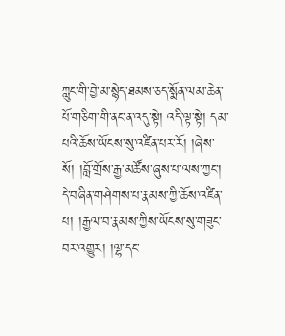ཀླུང་གི་བྱེ་མ་སྙེད་ཐམས་ཅད་སྨོན་ལམ་ཆེན་པོ་གཅིག་གི་ནང་ན་འདུ་སྟེ། འདི་ལྟ་སྟེ། དམ་པའི་ཆོས་ཡོངས་སུ་འཛིན་པར་རོ། །ཞེས་སོ། །བློ་གྲོས་རྒྱ་མཚོས་ཞུས་པ་ལས་ཀྱང་། དེ་བཞིན་གཤེགས་པ་རྣམས་ཀྱི་ཆོས་འཛིན་པ། །རྒྱལ་བ་རྣམས་ཀྱིས་ཡོངས་སུ་གཟུང་བར་འགྱུར། །ལྷ་དང་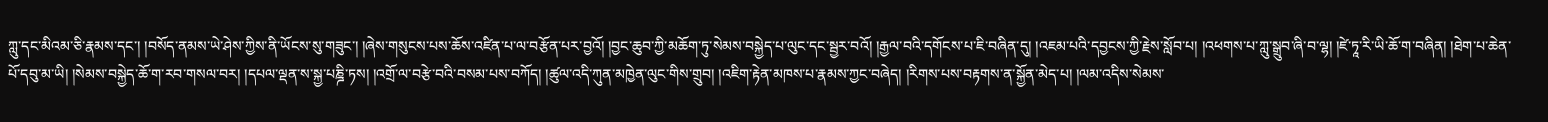ཀླུ་དང་མིའམ་ཅི་རྣམས་དང་། །བསོད་ནམས་ཡེ་ཤེས་ཀྱིས་ནི་ཡོངས་སུ་གཟུང་། །ཞེས་གསུངས་པས་ཆོས་འཛིན་པ་ལ་བརྩོན་པར་བྱའོ། །བྱང་ཆུབ་ཀྱི་མཆོག་ཏུ་སེམས་བསྐྱེད་པ་ལུང་དང་སྦྱར་བའོ། །རྒྱལ་བའི་དགོངས་པ་ཇི་བཞིན་དུ། །འཇམ་པའི་དབྱངས་ཀྱི་རྗེས་སློབ་པ། །འཕགས་པ་ཀླུ་སྒྲུབ་ཞི་བ་ལྷ། །ཛེ་ཏཱ་རི་ཡི་ཆོ་ག་བཞིན། །ཐེག་པ་ཆེན་པོ་དབུ་མ་ཡི། །སེམས་བསྐྱེད་ཆོ་ག་རབ་གསལ་བར། །དཔལ་ལྡན་ས་སྐྱ་པཎྜི་ཏས། །འགྲོ་ལ་བརྩེ་བའི་བསམ་པས་བཀོད། །ཚུལ་འདི་ཀུན་མཁྱེན་ལུང་གིས་གྲུབ། །འཇིག་རྟེན་མཁས་པ་རྣམས་ཀྱང་བཞེད། །རིགས་པས་བརྟགས་ན་སྐྱོན་མེད་པ། །ལམ་འདིས་སེམས་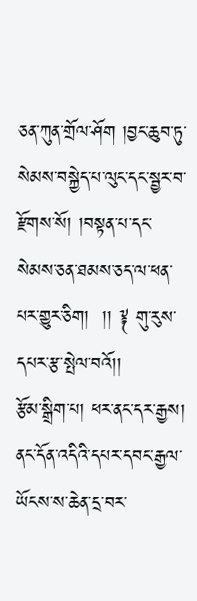ཅན་ཀུན་གྲོལ་ཤོག །བྱང་ཆུབ་ཏུ་སེམས་བསྐྱེད་པ་ལུང་དང་སྦྱར་བ་རྫོགས་སོ། །བསྟན་པ་དང་སེམས་ཅན་ཐམས་ཅད་ལ་ཕན་པར་གྱུར་ཅིག།  །། ༈ གུ་རུས་དཔར་རྩ་སྤེལ་བའོ།།
རྩོམ་སྒྲིག་པ། ཕར་ནང་དར་རྒྱས།
ནང་དོན་འདིའི་དཔར་དབང་རྒྱལ་ཡོངས་ས་ཆེན་དྲ་བར་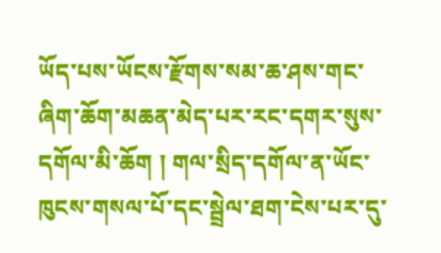ཡོད་པས་ཡོངས་རྫོགས་སམ་ཆ་ཤས་གང་ཞིག་ཆོག་མཆན་མེད་པར་རང་དགར་སུས་དགོལ་མི་ཆོག ། གལ་སྲིད་དགོལ་ན་ཡོང་ཁུངས་གསལ་པོ་དང་སྦྲེལ་ཐག་ངེས་པར་དུ་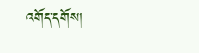འགོད་དགོས།